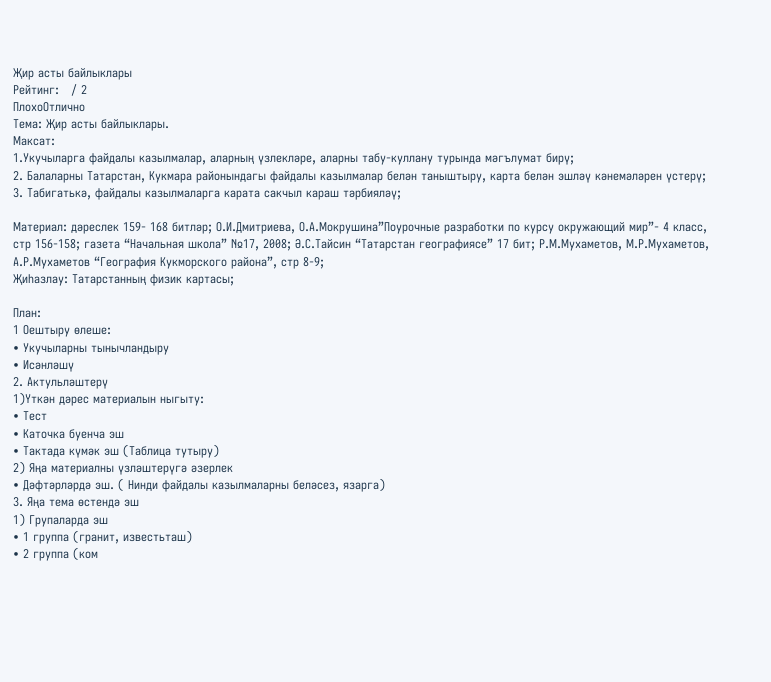Җир асты байлыклары
Рейтинг:   / 2
ПлохоОтлично
Тема: Җир асты байлыклары.
Максат:
1.Укучыларга файдалы казылмалар, аларның үзлекләре, аларны табу-куллану турында мәгълумат бирү;
2. Балаларны Татарстан, Кукмара районындагы файдалы казылмалар белән таныштыру, карта белән эшләү кәнемәләрен үстерү;
3. Табигатькә, файдалы казылмаларга карата сакчыл караш тәрбияләү;

Материал: дәреслек 159- 168 битләр; О.И.Дмитриева, О.А.Мокрушина”Поурочные разработки по курсу окружающий мир”- 4 класс, стр 156-158; газета “Начальная школа” №17, 2008; Ә.С.Тайсин “Татарстан географиясе” 17 бит; Р.М.Мухаметов, М.Р.Мухаметов, А.Р.Мухаметов “География Кукморского района”, стр 8-9;
Җиһазлау: Татарстанның физик картасы;

План:
1 Оештыру өлеше:
• Укучыларны тынычландыру
• Исәнләшү
2. Актульләштерү
1)Үткән дәрес материалын ныгыту:
• Тест
• Каточка буенча эш
• Тактада күмәк эш (Таблица тутыру)
2) Яңа материалны үзләштерүгә әзерлек
• Дәфтәрләрдә эш. ( Нинди файдалы казылмаларны беләсез, язарга)
3. Яңа тема өстендә эш
1) Групаларда эш
• 1 группа (гранит, известьташ)
• 2 группа (ком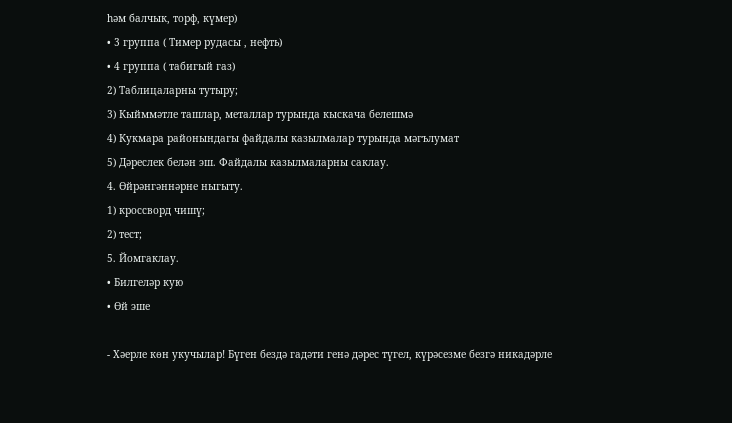һәм балчык, торф, күмер)
• 3 группа ( Тимер рудасы , нефть)
• 4 группа ( табигый газ)
2) Таблицаларны тутыру;
3) Кыйммәтле ташлар, металлар турында кыскача белешмә
4) Кукмара районындагы файдалы казылмалар турында мәгълумат
5) Дәреслек белән эш. Файдалы казылмаларны саклау.
4. Өйрәнгәннәрне ныгыту.
1) кроссворд чишү;
2) тест;
5. Йомгаклау.
• Билгеләр кую
• Өй эше

- Хәерле көн укучылар! Бүген бездә гадәти генә дәрес түгел, күрәсезме безгә никадәрле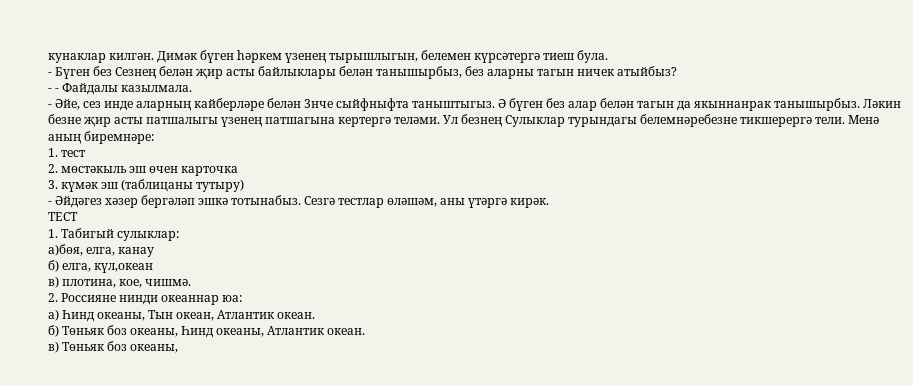кунаклар килгән. Димәк бүген һәркем үзенең тырышлыгын, белемен күрсәтергә тиеш була.
- Бүген без Сезнең белән җир асты байлыклары белән танышырбыз, без аларны тагын ничек атыйбыз?
- - Файдалы казылмала.
- Әйе, сез инде аларның кайберләре белән 3нче сыйфныфта таныштыгыз. Ә бүген без алар белән тагын да якыннанрак танышырбыз. Ләкин безне җир асты патшалыгы үзенең патшагына кертергә теләми. Ул безнең Сулыклар турындагы белемнәребезне тикшерергә тели. Менә аның биремнәре:
1. тест
2. мөстәкыль эш өчен карточка
3. күмәк эш (таблицаны тутыру)
- Әйдәгез хәзер бергәләп эшкә тотынабыз. Сезгә тестлар өләшәм, аны үтәргә кирәк.
ТЕСТ
1. Табигый сулыклар:
а)бөя, елга, канау
б) елга, күл,океан
в) плотина, кое, чишмә.
2. Россияне нинди океаннар юа:
а) Һинд океаны, Тын океан, Атлантик океан.
б) Төньяк боз океаны, Һинд океаны, Атлантик океан.
в) Төньяк боз океаны,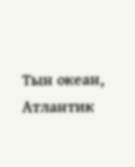Тын океан, Атлантик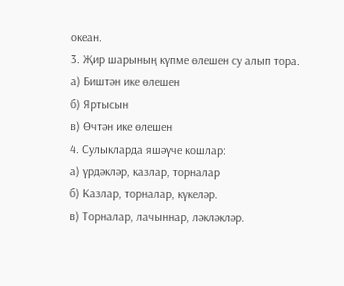океан.
3. Җир шарының күпме өлешен су алып тора.
а) Биштән ике өлешен
б) Яртысын
в) Өчтән ике өлешен
4. Сулыкларда яшәүче кошлар:
а) үрдәкләр, казлар, торналар
б) Казлар, торналар, күкеләр.
в) Торналар, лачыннар, ләкләкләр.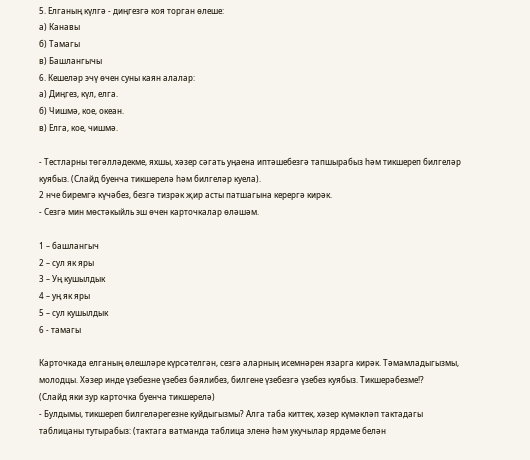5. Елганың күлгә - диңгезгә коя торган өлеше:
а) Канавы
б) Тамагы
в) Башлангычы
6. Кешеләр эчү өчен суны каян алалар:
а) Диңгез, күл, елга.
б) Чишмә, кое, океан.
в) Елга, кое, чишмә.

- Тестларны төгәлләдекме, яхшы, хәзер сәгать уңаена иптәшебезгә тапшырабыз һәм тикшереп билгеләр куябыз. (Слайд буенча тикшерелә һәм билгеләр куела).
2 нче биремгә күчәбез, безгә тизрәк җир асты патшагына керергә кирәк.
- Сезгә мин мөстәкыйль эш өчен карточкалар өләшәм.

1 – башлангыч
2 – сул як яры
3 – Уң кушылдык
4 – уң як яры
5 – сул кушылдык
6 - тамагы

Карточкада елганың өлешләре күрсәтелгән, сезгә аларның исемнәрен язарга кирәк. Тәмамладыгызмы, молодцы. Хәзер инде үзебезне үзебез бәялибез, билгене үзебезгә үзебез куябыз. Тикшерәбезме!?
(Слайд яки зур карточка буенча тикшерелә)
- Булдымы, тикшереп билгеләрегезне куйдыгызмы? Алга таба киттек, хәзер күмәкләп тактадагы таблицаны тутырабыз: (тактага ватманда таблица эленә һәм укучылар ярдәме белән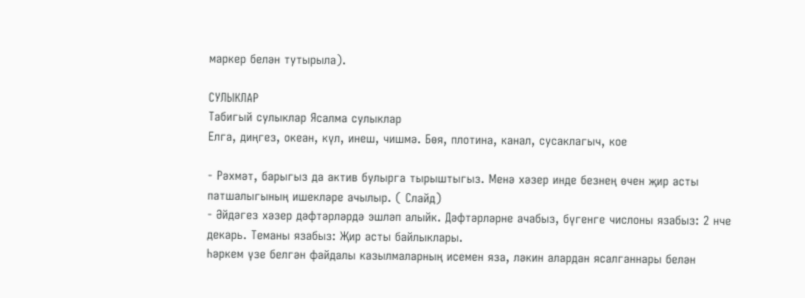маркер белән тутырыла).

СУЛЫКЛАР
Табигый сулыклар Ясалма сулыклар
Елга, диңгез, океан, күл, инеш, чишмә. Бөя, плотина, канал, сусаклагыч, кое

- Рәхмәт, барыгыз да актив булырга тырыштыгыз. Менә хәзер инде безнең өчен җир асты патшалыгының ишекләре ачылыр. ( Слайд)
- Әйдәгез хәзер дәфтәрләрдә эшләп алыйк. Дәфтәрләрне ачабыз, бүгенге числоны язабыз: 2 нче декарь. Теманы язабыз: Җир асты байлыклары.
Һәркем үзе белгән файдалы казылмаларның исемен яза, ләкин алардан ясалганнары белән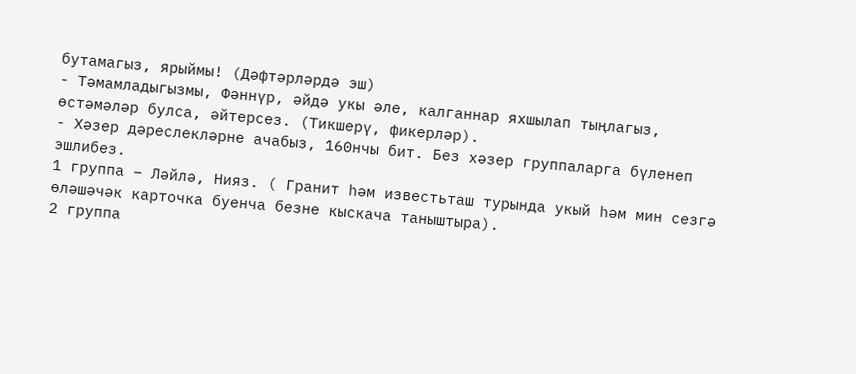бутамагыз, ярыймы! (Дәфтәрләрдә эш)
- Тәмамладыгызмы, Фәннүр, әйдә укы әле, калганнар яхшылап тыңлагыз, өстәмәләр булса, әйтерсез. (Тикшерү, фикерләр).
- Хәзер дәреслекләрне ачабыз, 160нчы бит. Без хәзер группаларга бүленеп эшлибез.
1 группа – Ләйлә, Нияз. ( Гранит һәм известьташ турында укый һәм мин сезгә өләшәчәк карточка буенча безне кыскача таныштыра).
2 группа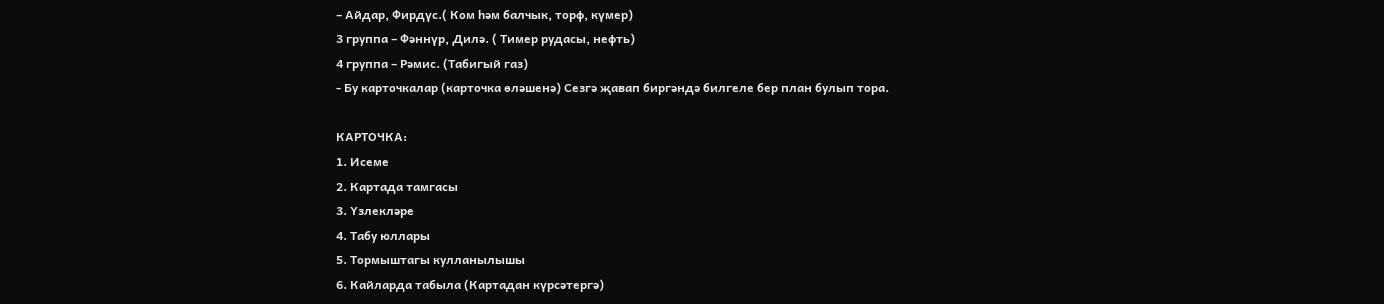– Айдар, Фирдүс.( Ком һәм балчык, торф, күмер)
3 группа – Фәннүр, Дилә. ( Тимер рудасы, нефть)
4 группа – Рәмис. (Табигый газ)
- Бу карточкалар (карточка өләшенә) Сезгә җавап биргәндә билгеле бер план булып тора.

КАРТОЧКА:
1. Исеме
2. Картада тамгасы
3. Үзлекләре
4. Табу юллары
5. Тормыштагы кулланылышы
6. Кайларда табыла (Картадан күрсәтергә)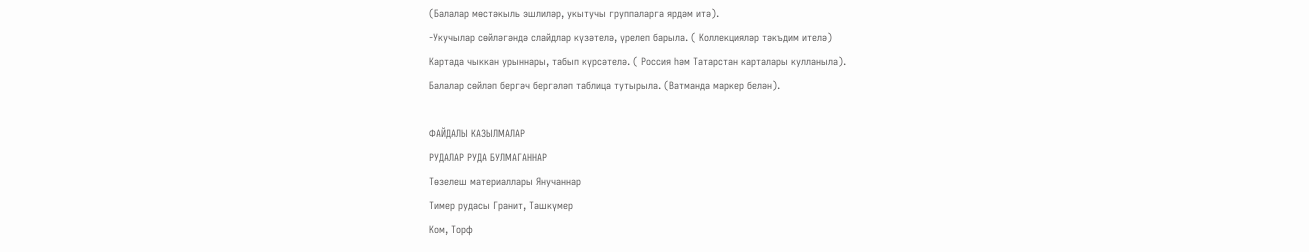(Балалар мөстәкыль эшлиләр, укытучы группаларга ярдәм итә).
-Укучылар сөйләгәндә слайдлар күзәтелә, үрелеп барыла. ( Коллекцияләр тәкъдим ителә)
Картада чыккан урыннары, табып күрсәтелә. ( Россия һәм Татарстан карталары кулланыла).
Балалар сөйләп бергәч бергәләп таблица тутырыла. (Ватманда маркер белән).

ФАЙДАЛЫ КАЗЫЛМАЛАР
РУДАЛАР РУДА БУЛМАГАННАР
Төзелеш материаллары Янучаннар
Тимер рудасы Гранит, Ташкүмер
Ком, Торф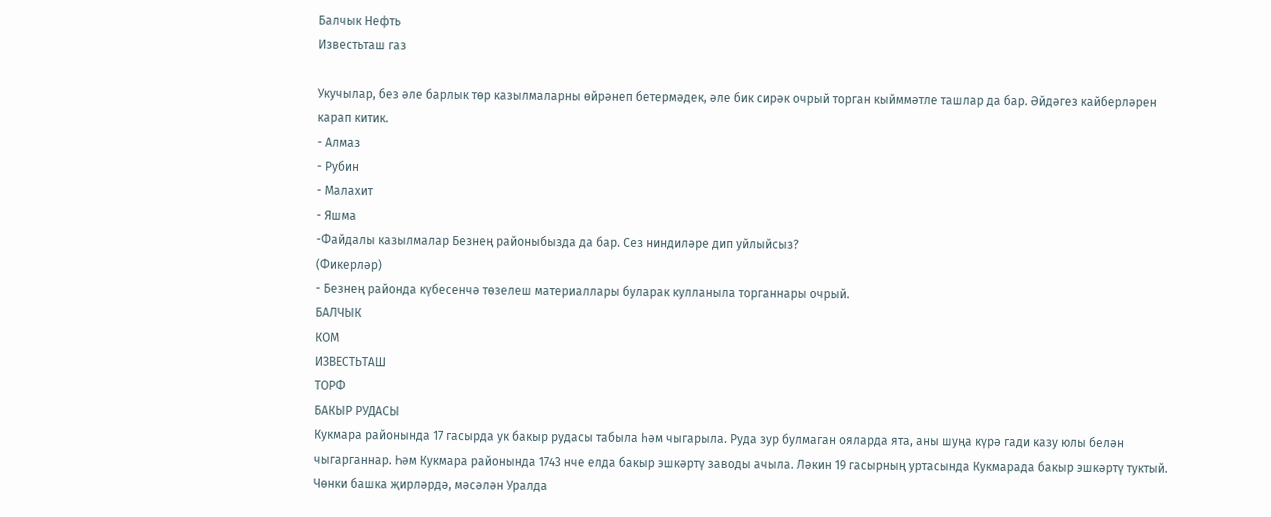Балчык Нефть
Известьташ газ

Укучылар, без әле барлык төр казылмаларны өйрәнеп бетермәдек, әле бик сирәк очрый торган кыйммәтле ташлар да бар. Әйдәгез кайберләрен карап китик.
- Алмаз
- Рубин
- Малахит
- Яшма
-Файдалы казылмалар Безнең районыбызда да бар. Сез ниндиләре дип уйлыйсыз?
(Фикерләр)
- Безнең районда күбесенчә төзелеш материаллары буларак кулланыла торганнары очрый.
БАЛЧЫК
КОМ
ИЗВЕСТЬТАШ
ТОРФ
БАКЫР РУДАСЫ
Кукмара районында 17 гасырда ук бакыр рудасы табыла һәм чыгарыла. Руда зур булмаган ояларда ята, аны шуңа күрә гади казу юлы белән чыгарганнар. Һәм Кукмара районында 1743 нче елда бакыр эшкәртү заводы ачыла. Ләкин 19 гасырның уртасында Кукмарада бакыр эшкәртү туктый. Чөнки башка җирләрдә, мәсәлән Уралда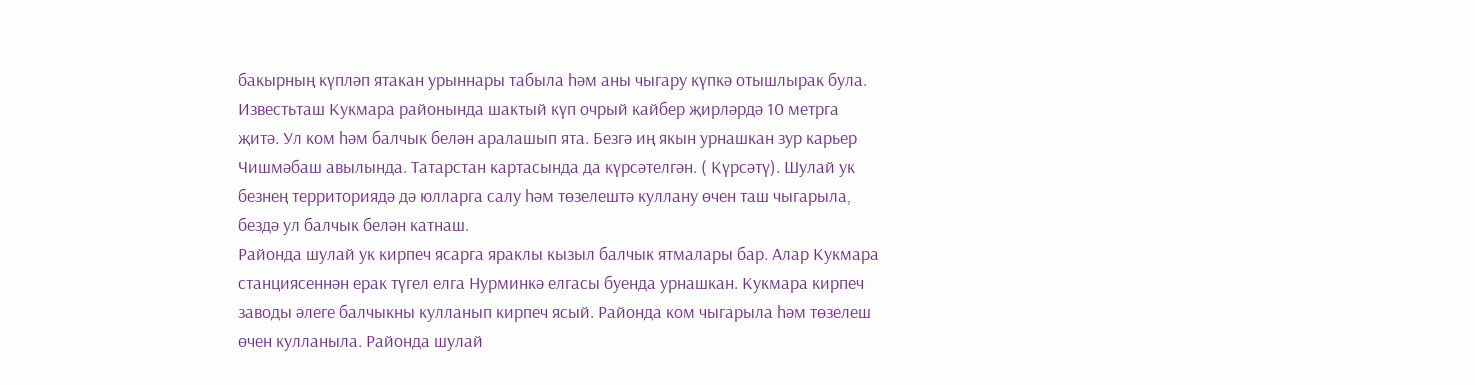бакырның күпләп ятакан урыннары табыла һәм аны чыгару күпкә отышлырак була.
Известьташ Кукмара районында шактый күп очрый кайбер җирләрдә 10 метрга җитә. Ул ком һәм балчык белән аралашып ята. Безгә иң якын урнашкан зур карьер Чишмәбаш авылында. Татарстан картасында да күрсәтелгән. ( Күрсәтү). Шулай ук безнең территориядә дә юлларга салу һәм төзелештә куллану өчен таш чыгарыла, бездә ул балчык белән катнаш.
Районда шулай ук кирпеч ясарга яраклы кызыл балчык ятмалары бар. Алар Кукмара станциясеннән ерак түгел елга Нурминкә елгасы буенда урнашкан. Кукмара кирпеч заводы әлеге балчыкны кулланып кирпеч ясый. Районда ком чыгарыла һәм төзелеш өчен кулланыла. Районда шулай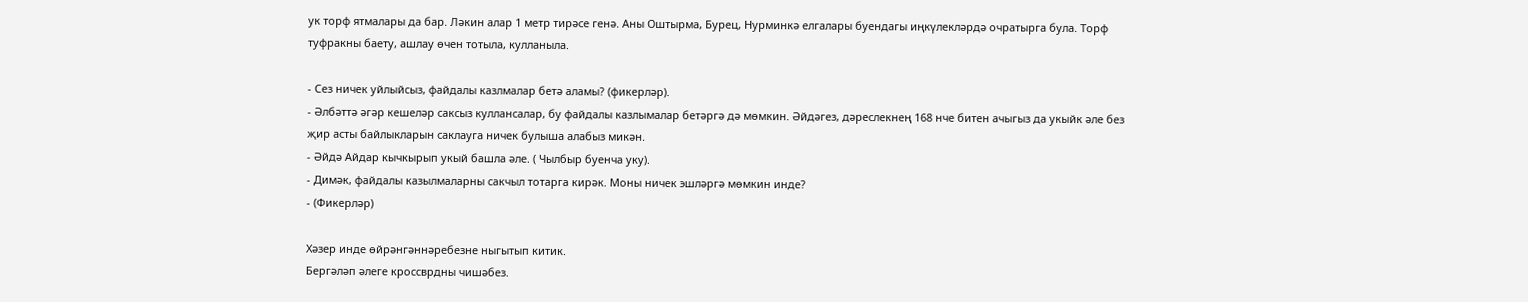ук торф ятмалары да бар. Ләкин алар 1 метр тирәсе генә. Аны Оштырма, Бурец, Нурминкә елгалары буендагы иңкүлекләрдә очратырга була. Торф туфракны баету, ашлау өчен тотыла, кулланыла.

- Сез ничек уйлыйсыз, файдалы казлмалар бетә аламы? (фикерләр).
- Әлбәттә әгәр кешеләр саксыз куллансалар, бу файдалы казлымалар бетәргә дә мөмкин. Әйдәгез, дәреслекнең 168 нче битен ачыгыз да укыйк әле без җир асты байлыкларын саклауга ничек булыша алабыз микән.
- Әйдә Айдар кычкырып укый башла әле. ( Чылбыр буенча уку).
- Димәк, файдалы казылмаларны сакчыл тотарга кирәк. Моны ничек эшләргә мөмкин инде?
- (Фикерләр)

Хәзер инде өйрәнгәннәребезне ныгытып китик.
Бергәләп әлеге кроссврдны чишәбез.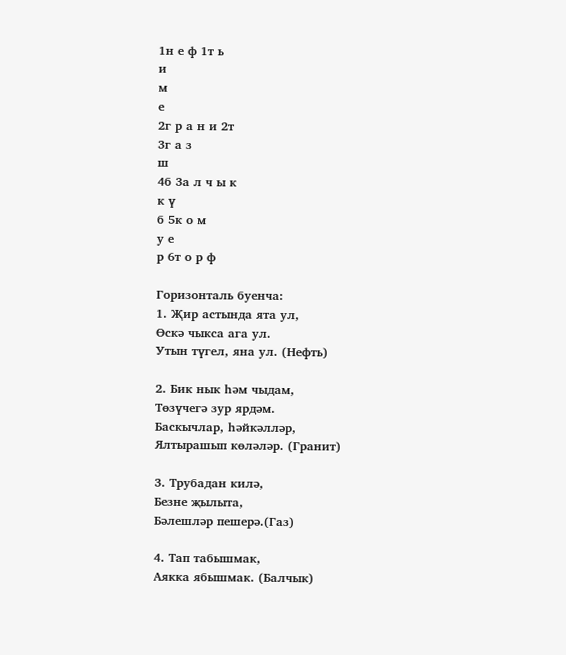1н е ф 1т ь
и
м
е
2г р а н и 2т
3г а з
ш
4б 3а л ч ы к
к ү
б 5к о м
у е
р 6т о р ф

Горизонталь буенча:
1. Җир астында ята ул,
Өскә чыкса ага ул.
Утын түгел, яна ул. (Нефть)

2. Бик нык һәм чыдам,
Төзүчегә зур ярдәм.
Баскычлар, һәйкәлләр,
Ялтырашып көләләр. (Гранит)

3. Трубадан килә,
Безне җылыта,
Бәлешләр пешерә.(Газ)

4. Тап табышмак,
Аякка ябышмак. (Балчык)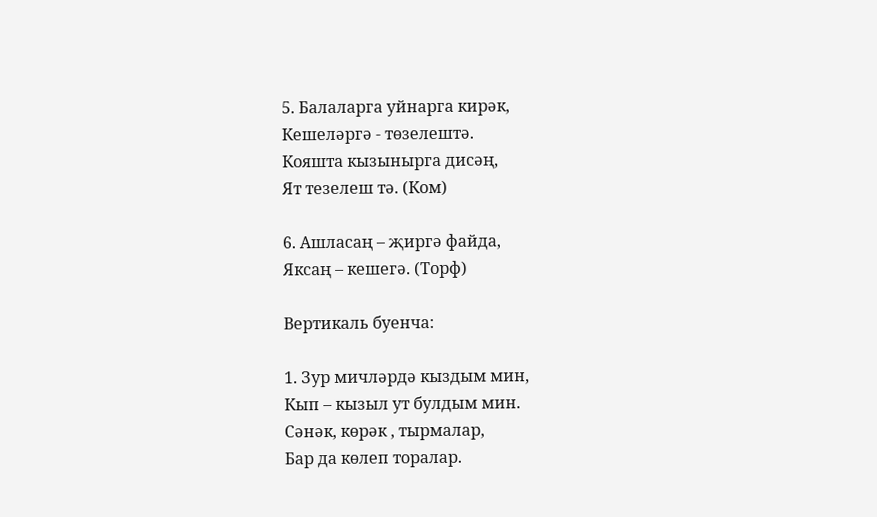5. Балаларга уйнарга кирәк,
Кешеләргә - төзелештә.
Кояшта кызынырга дисәң,
Ят тезелеш тә. (Ком)

6. Ашласаң – җиргә файда,
Яксаң – кешегә. (Торф)

Вертикаль буенча:

1. Зур мичләрдә кыздым мин,
Кып – кызыл ут булдым мин.
Сәнәк, көрәк , тырмалар,
Бар да көлеп торалар.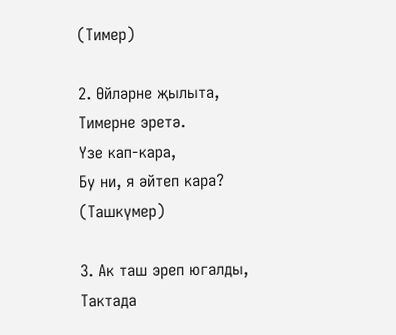(Тимер)

2. Өйләрне җылыта,
Тимерне эретә.
Үзе кап-кара,
Бу ни, я әйтеп кара? (Ташкүмер)

3. Ак таш эреп югалды,
Тактада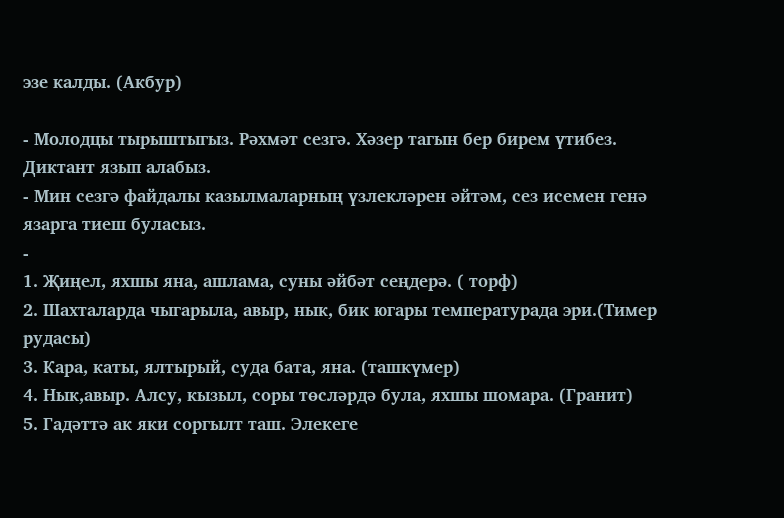эзе калды. (Акбур)

- Молодцы тырыштыгыз. Рәхмәт сезгә. Хәзер тагын бер бирем үтибез. Диктант язып алабыз.
- Мин сезгә файдалы казылмаларның үзлекләрен әйтәм, сез исемен генә язарга тиеш буласыз.
-
1. Җиңел, яхшы яна, ашлама, суны әйбәт сеңдерә. ( торф)
2. Шахталарда чыгарыла, авыр, нык, бик югары температурада эри.(Тимер рудасы)
3. Кара, каты, ялтырый, суда бата, яна. (ташкүмер)
4. Нык,авыр. Алсу, кызыл, соры төсләрдә була, яхшы шомара. (Гранит)
5. Гадәттә ак яки соргылт таш. Элекеге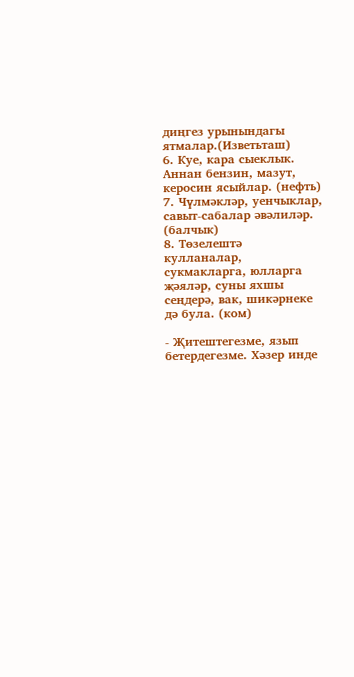диңгез урынындагы ятмалар.(Изветьташ)
6. Куе, кара сыеклык. Аннан бензин, мазут, керосин ясыйлар. (нефть)
7. Чүлмәкләр, уенчыклар, савыт-сабалар әвәлиләр. (балчык)
8. Төзелештә кулланалар, сукмакларга, юлларга җәяләр, суны яхшы сеңдерә, вак, шикәрнеке дә була. (ком)

- Җитештегезме, язып бетердегезме. Хәзер инде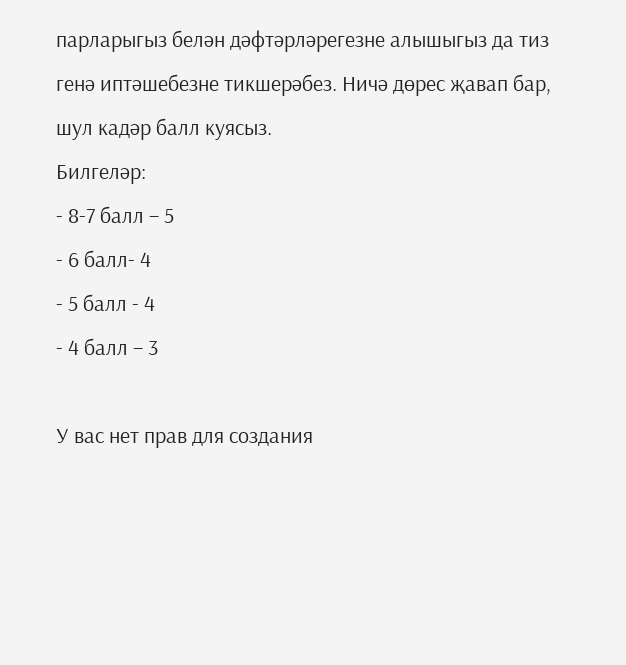парларыгыз белән дәфтәрләрегезне алышыгыз да тиз генә иптәшебезне тикшерәбез. Ничә дөрес җавап бар, шул кадәр балл куясыз.
Билгеләр:
- 8-7 балл – 5
- 6 балл- 4
- 5 балл - 4
- 4 балл – 3

У вас нет прав для создания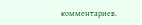комментариев.